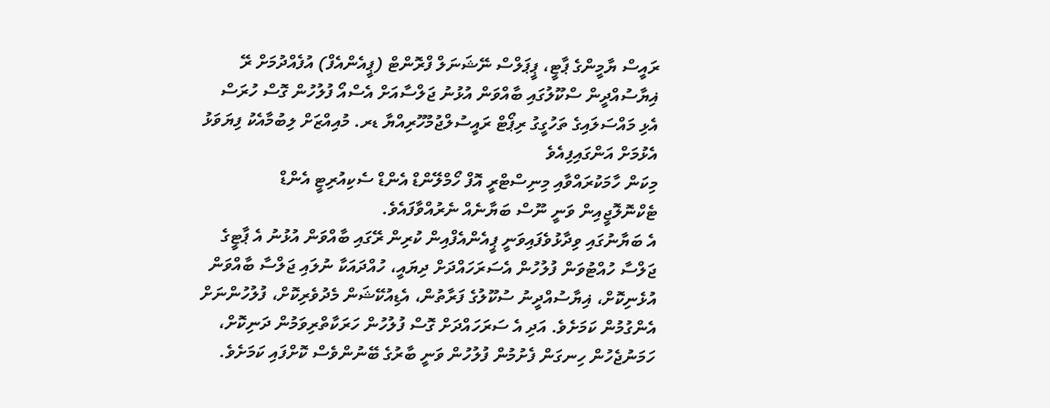ރައީސް ޔާމީންގެ ޕާޓީ، ޕީޕަލްސް ނޭޝަނަލް ފްރޮންޓް (ޕީއެންއެފް) އުފެއްދުމަށް ރޭ ޣިޔާސުއްދީން ސްކޫލުގައި ބާއްވަން އުޅުނު ޖަލްސާއަށް އެސްއޯ ފުލުހުން ގޮސް ހުރަސް އެޅި މައްސަލައިގެ ތަހުގީގު ރިޕޯޓް ރައީސުލްޖުމުހޫރިއްޔާ ޑރ. މުއިއްޒަށް ލިބުމާއެކު ފިޔަވަޅު އެޅުމަށް އަންގައިފިއެވެ
މިކަން ހާމަކުރައްވާއި މިނިސްޓްރީ އޮފް ހޯމްލޭންޑް އެންޑް ސެކިއުރިޓީ އެންޑް ޓެކްނޮލޮޖީއިން ވަނީ ނޫސް ބަޔާނެއް ނެރުއްވާފައެވެ.
އެ ބަޔާނުގައި ވިދާޅުވެފައިވަނީ ޕީއެންއެފްއިން ކުރިން ރޭގައި ބާއްވަން އުޅުނު އެ ޕާޓީގެ ޖަލްސާ ހުއްޓުވަން ފުލުހުން އެސަރަހައްދަށް ދިޔައީ، ހުއްދައަކާ ނުލައި ޖަލްސާ ބާއްވަން އުޅެނިކޮށް، ޣިޔާސުއްދީނު ސުކޫލުގެ ފަރާތުން، އެޑިއުކޭޝަން މެދުވެރިކޮށް، ފުލުހުންނަށް އެންގުމުން ކަމަށެވެ. އަދި އެ ސަރަހައްދަށް ގޮސް ފުލުހުން ހަރަކާތްރިވަމުން ދަނިކޮށް، ހަމަނުޖެހުން ހިނގަން ފެށުމުން ފުލުހުން ވަނީ ބާރުގެ ބޭނުންވެސް ކޮށްފައި ކަމަށެވެ.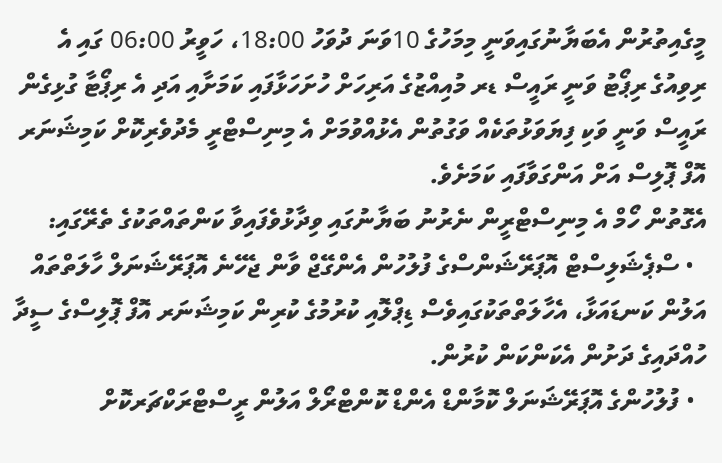މީގެއިތުރުން އެބަޔާނުގައިވަނީ މިމަހުގެ 10ވަނަ ދުވަހު 18:00، ހަވީރު 06:00 ގައި އެ ރިވިއުގެ ރިޕޯޓު ވަނީ ރައީސް ޑރ މުއިއްޒުގެ އަރިހަށް ހުށަހަޅާފައި ކަމަށާއި އަދި އެ ރިޕޯޓާ ގުޅިގެން ރައީސް ވަނީ ވަކި ފިޔަވަޅުތަކެއް ވަގުތުން އެޅުއްވުމަށް އެ މިނިސްޓްރީ މެދުވެރިކޮށް ކަމިޝަނަރ އޮފް ޕޮލިސް އަށް އަންގަވާފައި ކަމަށެވެ.
އެގޮތުން ހޯމް އެ މިނިސްޓްރީން ނެރުނު ބަޔާނުގައި ވިދާޅުވެފައިވާ ކަންތައްތަކުގެ ތެރޭގައި:
  • ސްޕެޝަލިސްޓް އޮޕަރޭޝަންސްގެ ފުލުހުން އެންގޭޖް ވާން ޖެހޭނެ އޮޕަރޭޝަނަލް ހާލަތްތައް އަލުން ކަނޑައަޅާ، އެހާލަތްތަކުގައިވެސް ޑިޕްލޮއި ކުރުމުގެ ކުރިން ކަމިޝަނަރ އޮފް ޕޮލިސްގެ ސީދާ ހުއްދައިގެ ދަށުން އެކަންކަން ކުރުން.
  • ފުލުހުންގެ އޮޕަރޭޝަނަލް ކޮމާންޑް އެންޑް ކޮންޓްރޯލް އަލުން ރީސްޓްރަކްޗަރކޮށް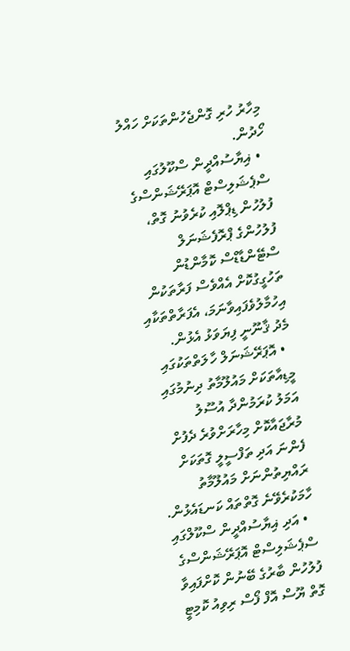މިހާރު ހުރި ގޮންޖެހުންތަކަށް ހައްލު ހޯދުން.
  • ޣިޔާސުއްދީން ސްކޫލުގައި ސްޕެޝަލިސްޓް އޮޕަރޭޝަންސްގެ ފުލުހުން ޑިޕްލޮއި ކުރެވުނު ގޮތް، ފުލުހުންގެ ޕްރޮފެޝަނަލް ސްޓޭންޑާޑްސް ކޮމާންޑުން ތަހުގީގުކޮށް އެއްވެސް ފަރާތަކުން އިހުމާލުވެފައިވާނަމަ، އެފަރާތްތަކާއި މެދު ޤާނޫނީ ފިޔަވަޅު އެޅުން.
  • އޮޕަރޭޝަނަލް ހާލަތްތަކުގައި މީޑިއާތަކަށް މައުލޫމާތު ދިނުމުގައި އަމަލު ކުރަމުންދާ އުސޫލު މުރާޖައާކޮށް މިހާރަށްވުރެ ދެފުށް ފެންނަ އަދި ތަފްސީލީ ގޮތަކަށް ރައްޔިތުންނަށް މައުލޫމާތު ހާމަކުރެވޭނެ ގޮތްތައް ކަނޑައެޅުން.
  • އަދި ޣިޔާސުއްދީން ސްކޫލްގައި ސްޕެޝަލިސްޓް އޮޕަރޭޝަންސްގެ ފުލުހުން ބާރުގެ ބޭނުން ކޮށްފައިވާ ގޮތް ޔޫސް އޮފް ފޯސް ރިވިއު ކޮމިޓީ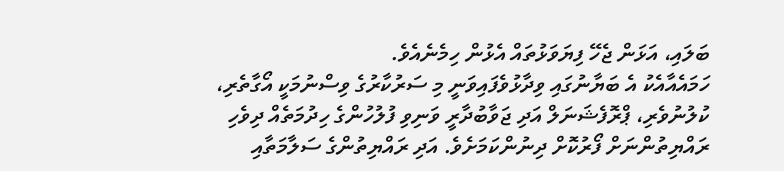ބަލައި، އަޅަން ޖެހޭ ފިޔަވަޅުތައް އެޅުން ހިމެނެއެވެ.
ހަމައެއާއެކު އެ ބަޔާނުގައި ވިދާޅުވެފައިވަނީ މި ސަރުކާރުގެ ވިސްނުމަކީ އޯގާތެރި، ކުލުނުވެރި، ޕްރޮފެޝަނަލް އަދި ޖަވާބުދާރީ ވަނިވި ފުލުހުންގެ ހިދުމަތެއް ދިވެހި ރައްޔިތުންނަށް ފޯރުކޮށް ދިނުންކަމަށެވެ. އަދި ރައްޔިތުންގެ ސަލާމަތާއި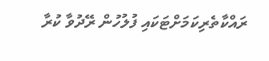ރައްކާތެރިކަމަށްޓަކައި ފުލުހުން ރޭދުވާ ކުރާ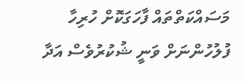މަސައްކަތްތައް ފާހަގަކޮށް ހުރިހާ ފުލުހުންނަށް ވަނީ ޝުކުރުވެސް އަދާ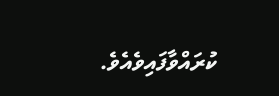ކުރައްވާފައިވެއެވެ.